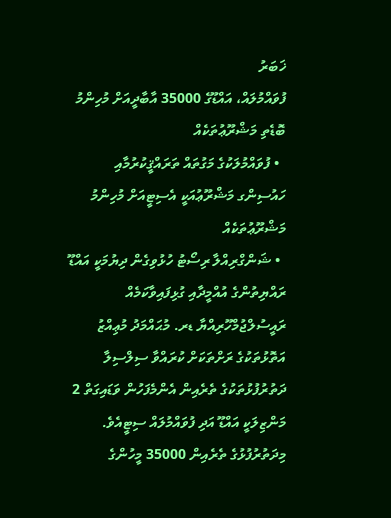ޚަބަރު
ފުވައްމުލައް، އައްޑޫގެ 35000 އާބާދީއަށް މުހިންމު ބޮޑެތި މަޝްރޫޢުތަކެއް
  • ފުވައްމުލަކުގެ މަގުތައް ތަރައްޤީކުރުމާއި ހައުސިންގ މަޝްރޫޢުއަކީ އެސިޓީއަށް މުހިންމު މަޝްރޫޢުތަކެއް
  • ޝަންގްރިއްލާ ރިސޯޓު ހުޅުވިގެން ދިޔުމަކީ އައްޑޫ ރައްޔިތުންގެ އުއްމީދާއި ގުޅިފައިވާކަމެއް
ރައީސުލްޖުމްހޫރިއްޔާ ޑރ. މުޙައްމަދު މުޢިއްޒު އަތޮޅުތަކުގެ ރަށްތަކަށް ކުރައްވާ ސިލްސިލާ ދަތުރުފުޅުތަކުގެ ތެރެއިން އެންމެފަހުން ވަޑައިގަތް 2 މަންޒިލަކީ އައްޑޫ އަދި ފުވައްމުލައް ސިޓީއެވެ. މިދަތުރުފުޅުގެ ތެރެއިން 35000 މީހުންގެ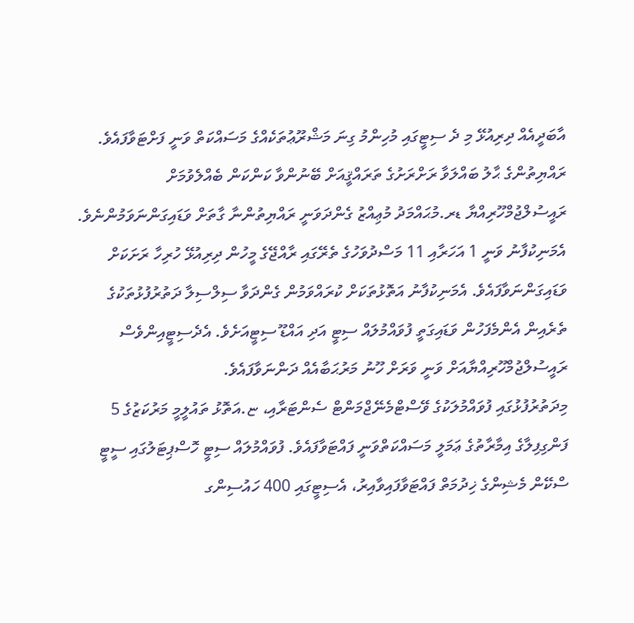އާބަދީއެއް ދިރިއުޅޭ މި ދެ ސިޓީގައި މުހިންމު ގިނަ މަޝްރޫޢުތަކެއްގެ މަސައްކަތް ވަނީ ފަށްޓަވާފައެވެ.
ރައްޔިތުންގެ ޙާލު ބައްލަވާ ރަށްރަށުގެ ތަރައްޤީއަށް ބޭނުންވާ ކަންކަން ބެއްލެވުމަށް ރައީސުލްޖުމްހޫރިއްޔާ ޑރ.މުޙައްމަދު މުޢިއްޒު ގެންދަވަނީ ރައްޔިތުންނާ ގާތަށް ވަޑައިގަންނަވަމުންނެވެ. އެމަނިކުފާނު ވަނީ 1 އަހަރާއި 11 މަސްދުވަހުގެ ތެރޭގައި ރާއްޖޭގެ މީހުން ދިރިއުޅޭ ހުރިހާ ރަށަކަށް ވަޑައިގަންނަވާފައެވެ. އެމަނިކުފާނު އަތޮޅުތަކަށް ކުރައްވަމުން ގެންދަވާ ސިލްސިލާ ދަތުރުފުޅުތަކުގެ ތެރެއިން އެންމެފަހުން ވަޑައިގަތީ ފުވައްމުލައް ސިޓީ އަދި އައްޑޫ ސިޓީއަށެވެ. އެދެސިޓީއިންވެސް ރައީސުލްޖުމްހޫރިއްޔާއަށް ވަނީ ވަރަށް ހޫނު މަރުޙަބާއެއް ދަންނަވާފައެވެ.
މިދަތުރުފުޅުގައި ފުވައްމުލަކުގެ ވޭސްޓްމެނޭޖްމަންޓް ސެންޓަރާއި، ޏ.އަތޮޅު ތައުލީމީ މަރުކަޒުގެ 5 ފަންގިފިލާގެ އިމާރާތުގެ ޢަމަލީ މަސައްކަތްވަނީ ފައްޓަވާފައެވެ. ފުވައްމުލައް ސިޓީ ހޮސްޕިޓަލުގައި ސީޓީ ސްކޭން މެޝިންގެ ޚިދުމަތް ފައްޓަވާފައިވާއިރު، އެސިޓީގައި 400 ހައުސިންގ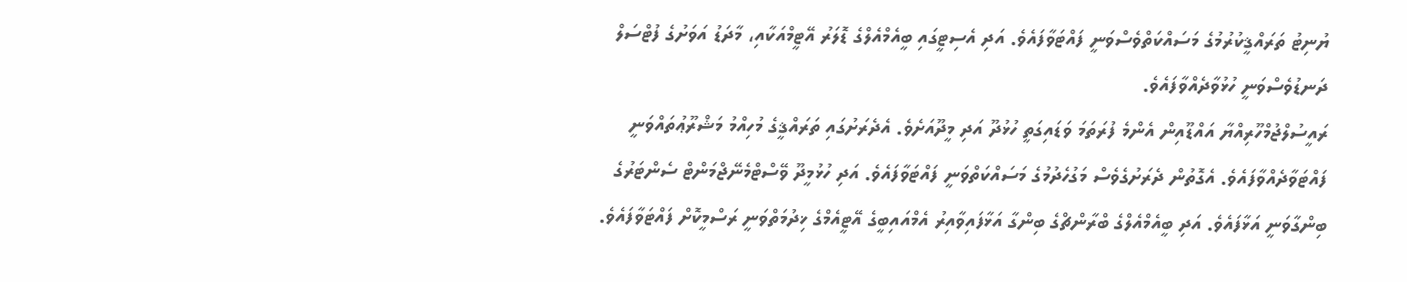ޔުނިޓު ތަރައްޤީކުރުމުގެ މަސައްކަތްވެސްވަނީ ފައްޓަވާފައެވެ. އަދި އެސިޓީގައި ބީއެމްއެލްގެ ޑޮލަރު އޭޓީމްއަކާއި، މާދަޑު އަވަށުގެ ފުޓްސަލް ދަނޑުވެސްވަނީ ހުޅުވާދެއްވާފައެވެ.
ރައީސުލްޖުމްހޫރިއްޔާ އައްޑޫއިން އެންމެ ފުރަތަމަ ވަޑައިގަތީ ހުޅުދޫ އަދި މީދޫއަށެވެ. އެދެރަށުގައި ތަރައްޤީގެ މުހިއްމު މަޝްރޫޢުތައްވަނީ ފައްޓަވާދެއްވާފައެވެ. އެގޮތުން ދެރަށުގެވެސް މަގުހެދުމުގެ މަސައްކަތްވަނީ ފައްޓަވާފައެވެ. އަދި ހުޅުމީދޫ ވޭސްޓްމެނޭޖްމަންޓް ސެންޓަރުގެ ބިންގާވަނީ އަޅާފައެވެ. އަދި ބީއެމްއެލްގެ ބްރާންޗްގެ ބިންގާ އަޅާފައިވާއިރު އެމްއައިބީގެ އޭޓީއެމްގެ ޚިދުމަތްވަނީ ރަސްމީކޮށް ފައްޓަވާފައެވެ.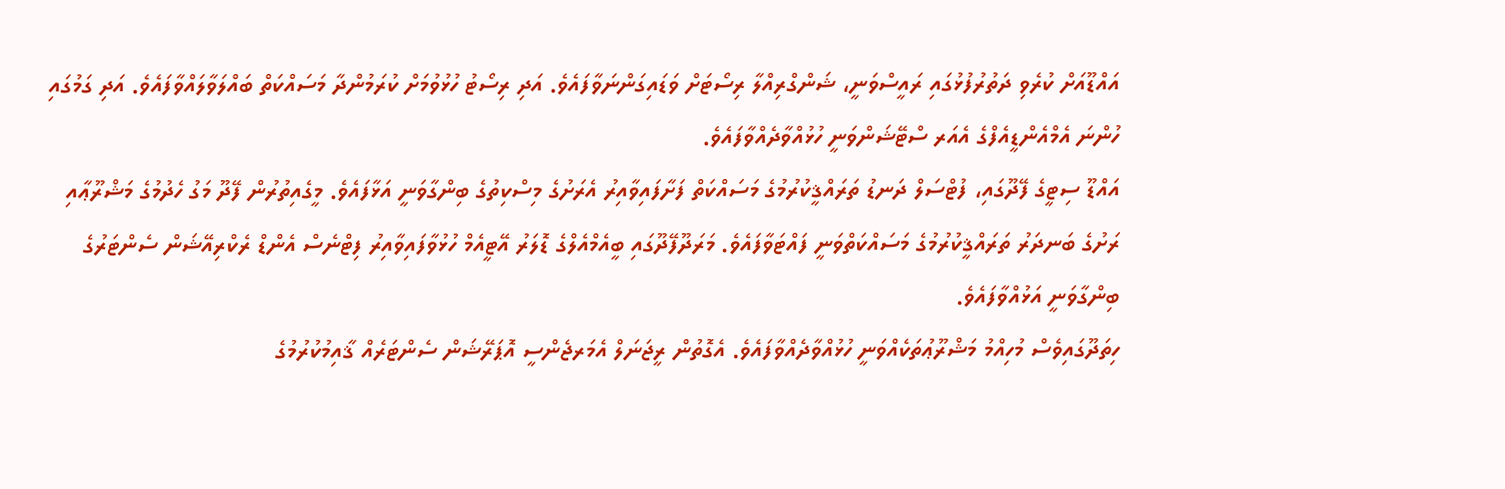އައްޑޫއަށް ކުރެވި ދަތުރުފުޅުގައި ރައީސްވަނީ، ޝަންގްރިއްލާ ރިސޯޓަށް ވަޑައިގަންނަވާފައެވެ. އަދި ރިސޯޓު ހުޅުވުމަށް ކުރަމުންދާ މަސައްކަތް ބައްލަވާލައްވާފައެވެ. އަދި ގަމުގައި ހުންނަ އެމްއެންޑީއެފްގެ އެއަރ ސްޓޭޝަންވަނީ ހުޅުއްވާދެއްވާފައެވެ.
އައްޑޫ ސިޓީގެ ފޭދޫގައި، ފުޓްސަލް ދަނޑު ތަރައްޤީކުރުމުގެ މަސައްކަތް ފަށާފައިވާއިރު އެރަށުގެ މިސްކިތުގެ ބިންގާވަނީ އަޅާފައެވެ. މީގެއިތުރުން ފޭދޫ މަގު ހެދުމުގެ މަޝްރޫޢާއި ރަށުގެ ބަނދަރު ތަރައްޤީކުރުމުގެ މަސައްކަތްވަނީ ފައްޓަވާފައެވެ. މަރަދޫފޭދޫގައި ބީއެމްއެލްގެ ޑޮލަރު އޭޓީއެމް ހުޅުވާފައިވާއިރު ފިޓްނެސް އެންޑް ރެކްރިއޭޝަން ސެންޓަރުގެ ބިންގާވަނީ އަޅުއްވާފައެވެ.
ހިތަދޫގައިވެސް މުހިއްމު މަޝްރޫޢުތަކެއްވަނީ ހުޅުއްވާދެއްވާފައެވެ. އެގޮތުން ރީޖަނަލް އެމަރޖެންސީ އޮޕަރޭޝަން ސެންޓަރެއް ޤާއިމުކުރުމުގެ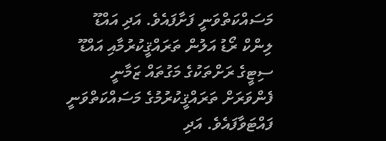މަސައްކަތްވަނީ ފަށާފައެވެ. އަދި އައްޑޫ ލިންކް ރޯޑު އަލުން ތަރައްޤީކުރުމާއި އައްޑޫ ސިޓީގެ ރަށްތަކުގެ މަގުތައް ޒަމާނީ ފެންވަރަށް ތަރައްޤީކުރުމުގެ މަސައްކަތްވަނީ ފައްޓަވާފައެވެ. އަދި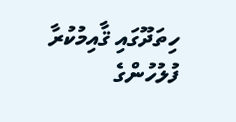ހިތަދޫގައި ޤާއިމުކުރާ ފުލުހުންގެ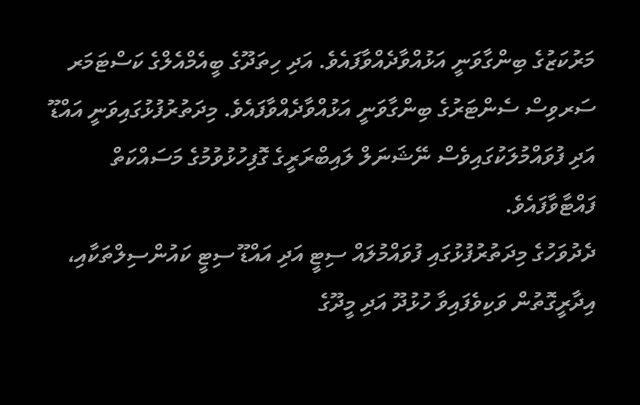މަރުކަޒުގެ ބިންގާވަނީ އަޅުއްވާދެއްވާފައެވެ. އަދި ހިތަދޫގެ ބީއެމްއެލްގެ ކަސްޓަމަރ ސަރވިސް ސެންޓަރުގެ ބިންގާވަނީ އަޅުއްވާދެއްވާފައެވެ. މިދަތުރުފުޅުގައިވަނީ އައްޑޫ އަދި ފުވައްމުލަކުގައިވެސް ނޭޝަނަލް ލައިބްރަރީގެ ގޮފިހުޅުވުމުގެ މަސައްކަތް ފައްޓާވާފައެވެ.
ދެދުވަހުގެ މިދަތުރުފުޅުގައި ފުވައްމުލައް ސިޓީ އަދި އައްޑޫ ސިޓީ ކައުންސިލްތަކާއި، އިދާރީގޮތުން ވަކިވެފައިވާ ހުޅުދޫ އަދި މީދޫގެ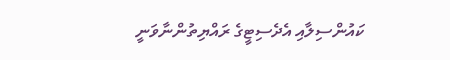ކައުންސިލާއި އެދެސިޓީގެ ރައްޔިތުންނާވަނީ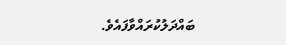ބައްދަލުކުރައްވާފައެވެ.